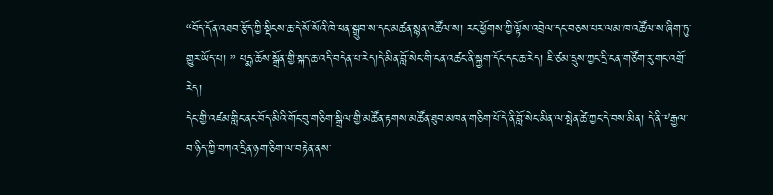“བོད་དོན་འཐབ་རྩོད་ཀྱི་སྡིངས་ཆ་དེ་སོ་སོའི་ཁེ་ཕན་སྒྲུབ་ས་དང་མཚན་སྙན་འཚོལ་ས། རང་ཕྱོགས་ཀྱི་ལྟོས་འབྲེལ་དང་བཅས་པར་ལམ་ཁ་འཚོལ་ས་ཞིག་ཏུ་གྱུར་ཡོད་པ། ” པདྨ་ཆོས་སྒྲོན་གྱི་སྐད་ཆ་འདི་བདེན་པ་རེད།དེ་མིན་བློ་སེང་གི་ངན་འཚང་ནི་སྐྱག་དོང་དང་ཆ་རེད། ཇི་ཙམ་དྲུས་ཀྱང་དྲི་ངན་གཙོག་རུ་གང་འགྲོ་རེད།
དེང་གྱི་འཛམ་གླིང་ནང་བོད་མིའི་གོང་བུ་གཅིག་སྒྲིལ་གྱི་མཚོན་རྟགས་མཚོན་ཐུབ་མཁན་གཅིག་པོ་དེ་ནི་བློ་སེང་མིན་ལ་སྤེན་ཚེ་ཀྱང་དེ་བས་མིན། དེ་ནི་༸རྒྱལ་བ་ཉིད་ཀྱི་བཀའ་དྲིན་ཉག་ཅིག་ལ་བརྟེན་ནས་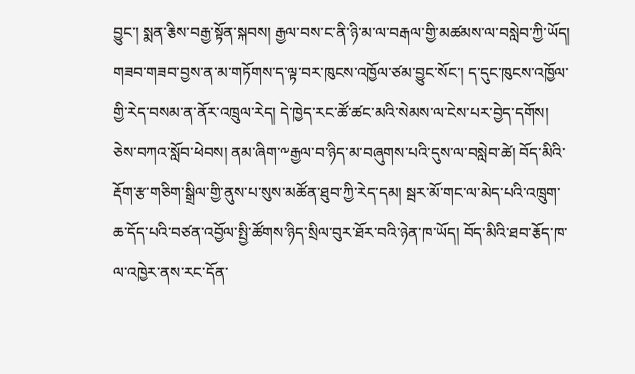བྱུང་། སྨན་རྕིས་བརྒྱ་སྟོན་སྐབས། རྒྱལ་བས་ང་ནི་ཉི་མ་ལ་བརྒལ་གྱི་མཚམས་ལ་བསླེབ་ཀྱི་ཡོད། གཟབ་གཟབ་བྱས་ན་མ་གཏོགས་ད་ལྟ་བར་ཁུངས་འཁྱོལ་ཙམ་བྱུང་སོང་། ད་དུང་ཁུངས་འཁྱོལ་གྱི་རེད་བསམ་ན་ནོར་འཁྲུལ་རེད། དེ་ཁྱེད་རང་ཚོ་ཚང་མའི་སེམས་ལ་ངེས་པར་བྱེད་དགོས། ཅེས་བཀའ་སློབ་ཕེབས། ནམ་ཞིག་༸རྒྱལ་བ་ཉིད་མ་བཞུགས་པའི་དུས་ལ་བསླེབ་ཚེ། བོད་མིའི་རྡོག་རྩ་གཅིག་སྒྲིལ་གྱི་ནུས་པ་སུས་མཚོན་ཐུབ་ཀྱི་རེད་དམ། སྦར་མོ་གང་ལ་མེད་པའི་འཁྲུག་ཆ་དོད་པའི་བཙན་འབྱོལ་སྤྱི་ཚོགས་ཉིད་སྲིལ་བུར་ཐོར་བའི་ཉེན་ཁ་ཡོད། བོད་མིའི་ཐབ་རྕོད་ཁ་ལ་འཁྱེར་ནས་རང་དོན་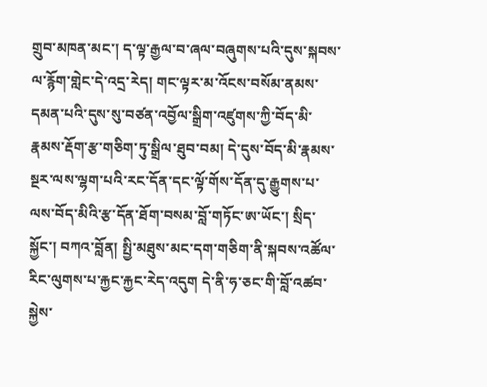གྲུབ་མཁན་མང་། ད་ལྟ་རྒྱལ་བ་ཞལ་བཞུགས་པའི་དུས་སྐབས་ལ་རྙོག་གླེང་དེ་འདྲ་རེད། གང་ལྟར་མ་འོངས་བསོམ་ནམས་དམན་པའི་དུས་སུ་བཙན་འབྱོལ་སྒྲིག་འཛུགས་ཀྱི་བོད་མི་རྣམས་རྡོག་རྩ་གཅིག་ཏུ་སྒྲིལ་ཐུབ་བམ། དེ་དུས་བོད་མི་རྣམས་སྔར་ལས་ལྷག་པའི་རང་དོན་དང་ལྟོ་གོས་དོན་དུ་རྒྱུགས་པ་ལས་བོད་མིའི་རྩ་དོན་ཐོག་བསམ་བློ་གཏོང་ཨ་ཡོང་། སྲིད་སྐྱོང་། བཀའ་བློན། སྤྱི་མཐུས་མང་དག་གཅིག་ནི་སྐབས་འཚོལ་རིང་ལུགས་པ་རྐྱང་རྐྱང་རེད་འདུག དེ་ནི་ཧ་ཅང་གི་བློ་འཚབ་སྐྱེས་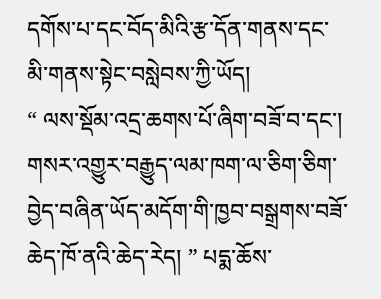དགོས་པ་དང་བོད་མིའི་རྩ་དོན་གནས་དང་མི་གནས་སྟེང་བསླེབས་ཀྱི་ཡོད།
“ ལས་སྡོམ་འདྲ་ཆགས་པོ་ཞིག་བཟོ་བ་དང་། གསར་འགྱུར་བརྒྱུད་ལམ་ཁག་ལ་ཅིག་ཅིག་བྱེད་བཞིན་ཡོད་མདོག་གི་ཁྱབ་བསྒྲགས་བཟོ་ཆེད་ཁོ་ནའི་ཆེད་རེད། ” པདྨ་ཆོས་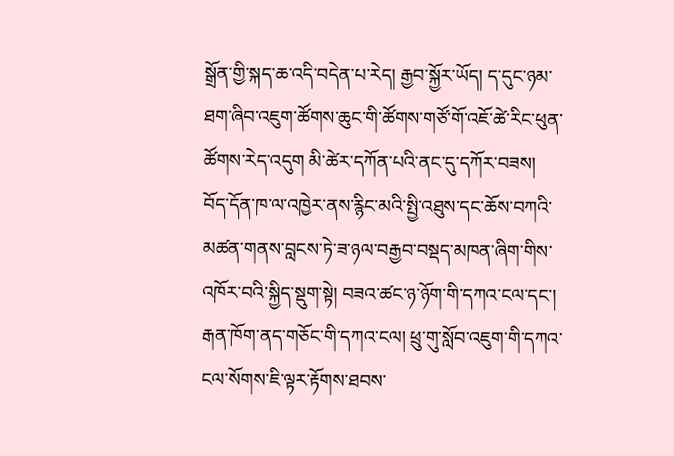སྒྲོན་གྱི་སྐད་ཆ་འདི་བདེན་པ་རེད། རྒྱབ་སྐྱོར་ཡོད། ད་དུང་ཉམ་ཐག་ཞིབ་འཇུག་ཚོགས་ཆུང་གི་ཚོགས་གཙོ་གོ་འཇོ་ཚེ་རིང་ཕུན་ཚོགས་རེད་འདུག མི་ཚེར་དཀོན་པའི་ནང་དུ་དཀོར་བཟས། བོད་དོན་ཁ་ལ་འཁྱེར་ནས་རྙིང་མའི་སྤྱི་འཐུས་དང་ཆོས་བཀའི་མཚན་གནས་བླངས་ཏེ་ཟ་ཉལ་བརྒྱབ་བསྡད་མཁན་ཞིག་གིས་འཁོར་བའི་སྐྱིད་སྡུག་སྟེ། བཟའ་ཚང་ཉ་ཉོག་གི་དཀའ་ངལ་དང་། རྒན་ཁོག་ནད་གཅོང་གི་དཀའ་ངལ། ཕྲུ་གུ་སློབ་འཇུག་གི་དཀའ་ངལ་སོགས་ཇི་ལྟར་རྟོགས་ཐབས་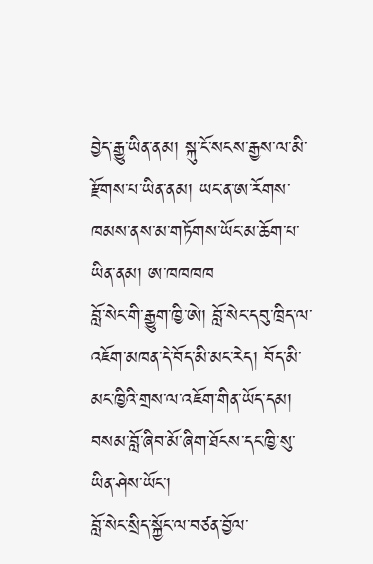བྱེད་རྒྱུ་ཡིན་ནམ། སྐུ་ངོ་སངས་རྒྱས་ལ་མི་རྫོགས་པ་ཡིན་ནམ། ཡང་ན་ཨ་རོགས་ཁམས་ནས་མ་གཏོགས་ཡོང་མ་ཆོག་པ་ཡིན་ནམ། ཨ་ཁཁཁཁ
བློ་སེང་གི་རྒྱུག་ཁྱི་ཨེ། བློ་སེང་དབུ་ཁྲིད་ལ་འཇོག་མཁན་དེ་བོད་མི་མང་རེད། བོད་མི་མང་ཁྱིའི་གྲས་ལ་འཇོག་གིན་ཡོད་དམ། བསམ་བློ་ཞིབ་མོ་ཞིག་ཐོངས་དང་ཁྱི་སུ་ཡིན་ཤེས་ཡོང་།
བློ་སེང་སྲིད་སྐྱོང་ལ་བཙན་བྱོལ་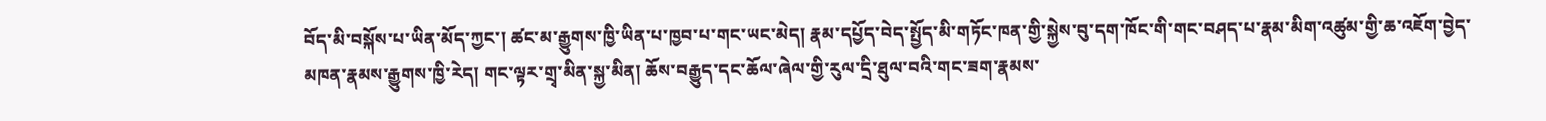བོད་མི་བསྐོས་པ་ཡིན་མོད་ཀྱང་། ཚང་མ་རྒྱུགས་ཁྱི་ཡིན་པ་ཁྱབ་པ་གང་ཡང་མེད། རྣམ་དཔྱོད་བེད་སྤྱོད་མི་གཏོང་ཁན་གྱི་སྐྱེས་བུ་དག་ཁོང་གི་གང་བཤད་པ་རྣམ་མིག་འཚུམ་གྱི་ཆ་འཇོག་བྱེད་མཁན་རྣམས་རྒྱུགས་ཁྱི་རེད། གང་ལྟར་གྲྭ་མིན་སྐྱ་མིན། ཆོས་བརྒྱུད་དང་ཆོལ་ཞེལ་གྱི་རུལ་དྲི་ཐུལ་བའི་གང་ཟག་རྣམས་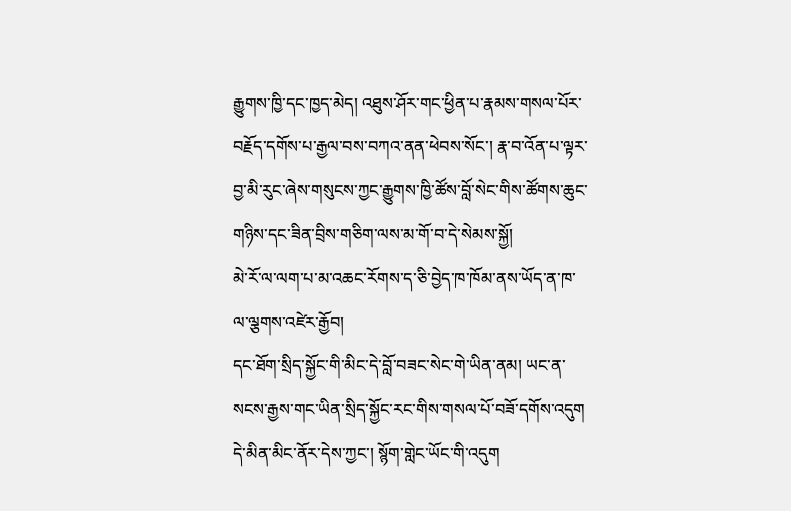རྒྱུགས་ཁྱི་དང་ཁྱད་མེད། འཐུས་ཤོར་གང་ཕྱིན་པ་རྣམས་གསལ་པོར་བརྗོད་དགོས་པ་རྒྱལ་བས་བཀའ་ནན་ཕེབས་སོང་། རྣ་བ་འོན་པ་ལྟར་བྱ་མི་རུང་ཞེས་གསུངས་ཀྱང་རྒྱུགས་ཁྱི་ཚོས་བློ་སེང་གིས་ཚོགས་ཆུང་གཉིས་དང་ཟིན་བྲིས་གཅིག་ལས་མ་གོ་བ་དེ་སེམས་སྐྱོ།
མེ་རོ་ལ་ལག་པ་མ་འཆང་རོགས་ད་ཅི་བྱེད་ཁ་ཁོམ་ནས་ཡོད་ན་ཁ་ལ་ལྕགས་འཛེར་རྒྱོབ།
དང་ཐོག་སྲིད་སྐྱོང་གི་མིང་དེ་བློ་བཟང་སེང་གེ་ཡིན་ནམ། ཡང་ན་སངས་རྒྱས་གང་ཡིན་སྲིད་སྐྱོང་རང་གིས་གསལ་པོ་བཟོ་དགོས་འདུག དེ་མིན་མིང་ནོར་དེས་ཀྱང་། སྙོག་གླེང་ཡོང་གི་འདུག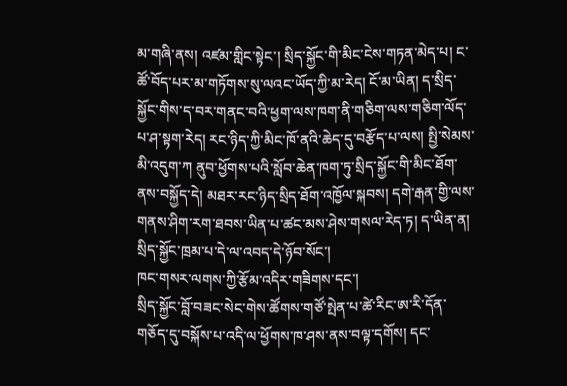མ་གཞི་ནས། འཛམ་གླིང་སྟེང་། སྲིད་སྐྱོང་གི་མིང་ངེས་གཏན་མེད་པ། ང་ཚོ་བོད་པར་མ་གཏོགས་སུ་ལའང་ཡོད་ཀྱི་མ་རེད། ངོ་མ་ཡིན། ད་སྲིད་སྐྱོང་གིས་ད་བར་གནང་བའི་ཕྱག་ལས་ཁག་ནི་གཅིག་ལས་གཅིག་ལོད་པ་ཤ་སྟག་རེད། རང་ཉིད་ཀྱི་མིང་ཁོ་ནའི་ཆེད་དུ་བརྩོད་པ་ལས། སྤྱི་སེམས་མི་འདུག་ཀ ནུབ་ཕྱོགས་པའི་སློབ་ཆེན་ཁག་ཏུ་སྲིད་སྐྱོང་གི་མིང་ཐོག་ནས་བསྐྱོད་དེ། མཐར་རང་ཉིད་སྲིད་ཐོག་འཁྱོལ་སྐབས། དགེ་རྒན་གྱི་ལས་གནས་ཤིག་རག་ཐབས་ཡིན་པ་ཚང་མས་ཤེས་གསལ་རེད་ཏ། ད་ཡིན་ན། སྲིད་སྐྱོང་ཁྲམ་པ་དེ་ལ་འབད་དེ་ཉོབ་སོང་།
ཁང་གསར་ལགས་ཀྱི་རྩོམ་འདིར་གཟིགས་དང་།
སྲིད་སྐྱོང་བློ་བཟང་སེང་གེས་ཚོགས་གཙོ་སྤེན་པ་ཚེ་རིང་ཨ་རི་དོན་གཅོད་དུ་བསྐོས་པ་འདི་ལ་ཕྱོགས་ཁ་ཤས་ནས་བལྟ་དགོས། དང་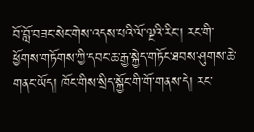བོ་བློ་བཟང་སེང་གེས་འདས་པའི་ལོ་ལྔའི་རིང་། རང་གི་ཕྱོགས་གཏོགས་ཀྱི་དབང་ཆ་རྒྱ་སྐྱེད་གཏོང་ཐབས་ཤུགས་ཆེ་གནང་ཡོད། ཁོང་གིས་སྲིད་སྐྱོང་གི་གོ་གནས་དེ། རང་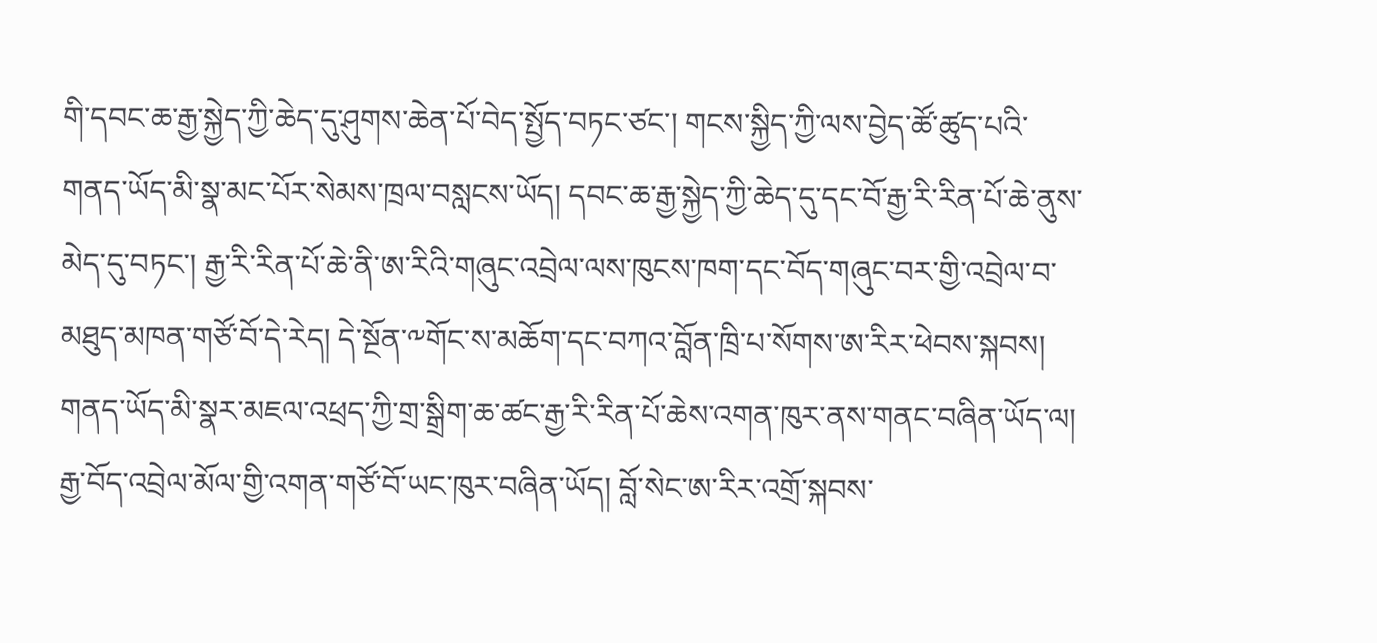གི་དབང་ཆ་རྒྱ་སྐྱེད་ཀྱི་ཆེད་དུ་ཤུགས་ཆེན་པོ་བེད་སྤྱོད་བཏང་ཙང་། གངས་སྐྱིད་ཀྱི་ལས་བྱེད་ཚོ་ཚུད་པའི་གནད་ཡོད་མི་སྣ་མང་པོར་སེམས་ཁྲལ་བསླངས་ཡོད། དབང་ཆ་རྒྱ་སྐྱེད་ཀྱི་ཆེད་དུ་དང་བོ་རྒྱ་རི་རིན་པོ་ཆེ་ནུས་མེད་དུ་བཏང་། རྒྱ་རི་རིན་པོ་ཆེ་ནི་ཨ་རིའི་གཞུང་འབྲེལ་ལས་ཁུངས་ཁག་དང་བོད་གཞུང་བར་གྱི་འབྲེལ་བ་མཐུད་མཁན་གཙོ་བོ་དེ་རེད། དེ་སྔོན་༸གོང་ས་མཆོག་དང་བཀའ་བློན་ཁྲི་པ་སོགས་ཨ་རིར་ཕེབས་སྐབས། གནད་ཡོད་མི་སྣར་མཇལ་འཕྲད་ཀྱི་གྲ་སྒྲིག་ཆ་ཚང་རྒྱ་རི་རིན་པོ་ཆེས་འགན་ཁུར་ནས་གནང་བཞིན་ཡོད་ལ། རྒྱ་བོད་འབྲེལ་མོལ་གྱི་འགན་གཙོ་བོ་ཡང་ཁུར་བཞིན་ཡོད། བློ་སེང་ཨ་རིར་འགྲོ་སྐབས་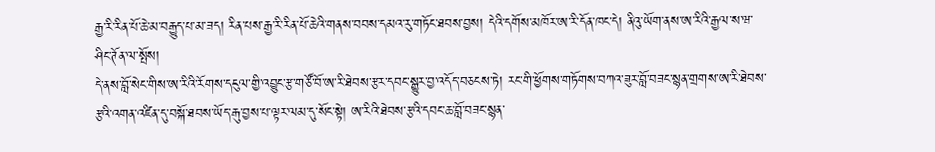རྒྱ་རི་རིན་པོ་ཆེ་མ་བརྒྱུད་པ་མ་ཟད། རིན་པས་རྒྱ་རི་རིན་པོ་ཆེའི་གནས་བབས་དམའ་རུ་གཏོང་ཐབས་བྱས། དེའི་དགོས་མཁོར་ཨ་རི་དོན་ཁང་དེ། ནིའུ་ཡོག་ནས་ཨ་རིའི་རྒྱལ་ས་ཝ་ཤིང་ཊོན་ལ་སྤོས།
དེ་ནས་བློ་སེང་གིས་ཨ་རིའི་རོགས་དངུལ་གྱི་འབྱུང་རྩ་གཙོ་བོ་ཨ་རི་ཐེབས་རྩར་དབང་སྒྱུར་བྱ་འདོད་བཅངས་ཏེ། རང་གི་ཕྱོགས་གཏོགས་བཀའ་ཟུར་བློ་བཟང་སྙན་གྲགས་ཨ་རི་ཐེབས་རྩའི་འགན་འཛིན་དུ་བསྐོ་ཐབས་ཡོད་རྒུ་བྱས་པ་ལྟར་ལམ་དུ་སོང་སྟེ། ཨ་རིའི་ཐེབས་རྩའི་དབང་ཆ་བློ་བཟང་སྙན་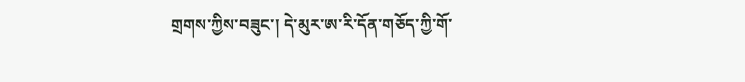གྲགས་ཀྱིས་བཟུང་། དེ་མུར་ཨ་རི་དོན་གཅོད་ཀྱི་གོ་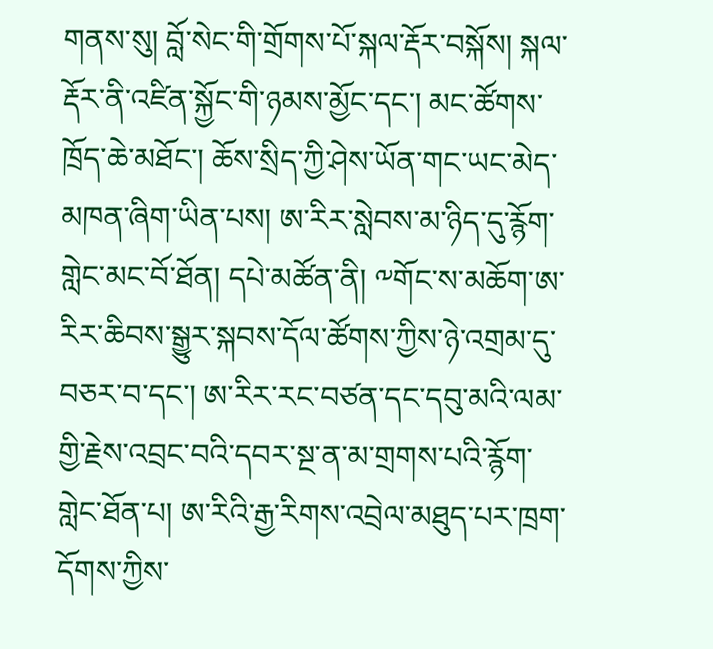གནས་སུ། བློ་སེང་གི་གྲོགས་པོ་སྐལ་རྡོར་བསྐོས། སྐལ་རྡོར་ནི་འཛིན་སྐྱོང་གི་ཉམས་མྱོང་དང་། མང་ཚོགས་ཁྲོད་ཆེ་མཐོང་། ཆོས་སྲིད་ཀྱི་ཤེས་ཡོན་གང་ཡང་མེད་མཁན་ཞིག་ཡིན་པས། ཨ་རིར་སླེབས་མ་ཉིད་དུ་རྙོག་གླེང་མང་བོ་ཐོན། དཔེ་མཚོན་ནི། ༸གོང་ས་མཆོག་ཨ་རིར་ཆིབས་སྒྱུར་སྐབས་དོལ་ཚོགས་ཀྱིས་ཉེ་འགྲམ་དུ་བཅར་བ་དང་། ཨ་རིར་རང་བཙན་དང་དབུ་མའི་ལམ་གྱི་རྗེས་འབྲང་བའི་དབར་སྔ་ན་མ་གྲགས་པའི་རྙོག་གླེང་ཐོན་པ། ཨ་རིའི་རྒྱ་རིགས་འབྲེལ་མཐུད་པར་ཁྲག་དོགས་ཀྱིས་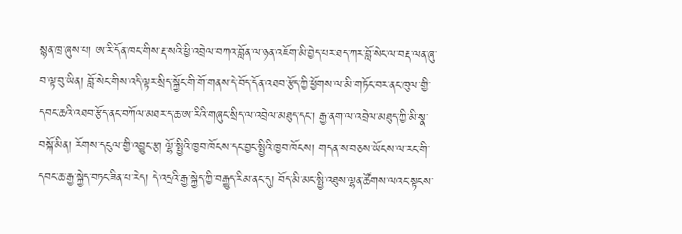སྙན་ཁྲ་ཞུས་པ། ཨ་རི་དོན་ཁང་གིས་རྡ་སའི་ཕྱི་འབྲེལ་བཀའ་བློན་ལ་ཉན་འཇོག་མི་བྱེད་པར་ཐད་ཀར་བློ་སེང་ལ་བརྡ་ལན་ཞུ་བ་ལྟ་བུ་ཡིན། བློ་སེང་གིས་འདི་ལྟར་སྲིད་སྐྱོང་གི་གོ་གནས་དེ་བོད་དོན་འཐབ་རྩོད་ཀྱི་ཕྱོགས་ལ་མི་གཏོང་བར་ནང་ཁུལ་གྱི་དབང་ཆའི་འཐབ་རྩོད་ནང་བཀོལ་མཐར་ད་ཆ་ཨ་རིའི་གཞུང་སྲིད་ལ་འབྲེལ་མཐུད་དང་། རྒྱ་ནག་ལ་འབྲེལ་མཐུད་ཀྱི་མི་སྣ་བསྐོ་མིན། རོགས་དངུལ་གྱི་འབྱུང་རྩ། ལྷོ་སྤྱིའི་ཁྱབ་ཁོངས་དང་བྱང་སྤྱིའི་ཁྱབ་ཁོངས། གདན་ས་བཅས་ཡོངས་ལ་རང་གི་དབང་ཆ་རྒྱ་སྐྱེད་བཏང་ཟིན་པ་རེད། དེ་འདྲའི་རྒྱ་སྐྱེད་ཀྱི་བརྒྱུད་རིམ་ནང་དུ། བོད་མི་མང་སྤྱི་འཐུས་ལྷན་ཚོགས་ལའང་སྟངས་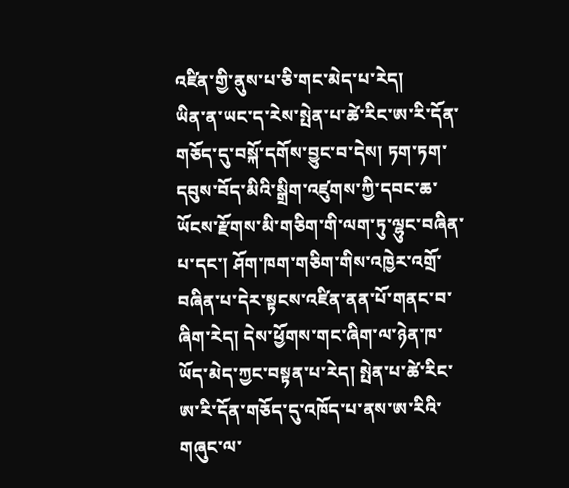འཛིན་གྱི་ནུས་པ་ཅི་གང་མེད་པ་རེད།
ཡིན་ན་ཡང་ད་རེས་སྤེན་པ་ཚེ་རིང་ཨ་རི་དོན་གཅོད་དུ་བསྐོ་དགོས་བྱུང་བ་དེས། ཏག་ཏག་དབུས་བོད་མིའི་སྒྲིག་འཛུགས་ཀྱི་དབང་ཆ་ཡོངས་རྫོགས་མི་གཅིག་གི་ལག་ཏུ་ལྷུང་བཞིན་པ་དང་། ཤོག་ཁག་གཅིག་གིས་འཁྱེར་འགྲོ་བཞིན་པ་དེར་སྟངས་འཛིན་ནན་པོ་གནང་བ་ཞིག་རེད། དེས་ཕྱོགས་གང་ཞིག་ལ་ཉེན་ཁ་ཡོད་མེད་ཀྱང་བསྟན་པ་རེད། སྤེན་པ་ཚེ་རིང་ཨ་རི་དོན་གཅོད་དུ་འཁོད་པ་ནས་ཨ་རིའི་གཞུང་ལ་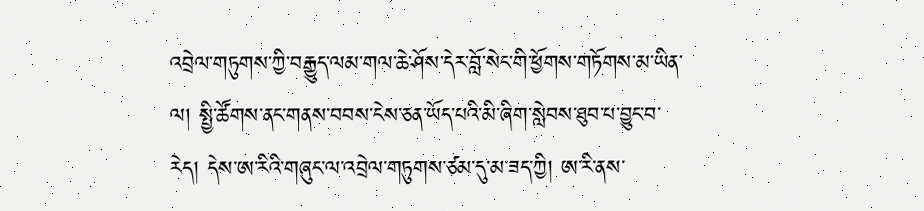འབྲེལ་གཏུགས་ཀྱི་བརྒྱུད་ལམ་གལ་ཆེ་ཤོས་དེར་བློ་སེང་གི་ཕྱོགས་གཏོགས་མ་ཡིན་ལ། སྤྱི་ཚོགས་ནང་གནས་བབས་ངེས་ཅན་ཡོད་པའི་མི་ཞིག་སླེབས་ཐུབ་པ་བྱུང་བ་རེད། དེས་ཨ་རིའི་གཞུང་ལ་འབྲེལ་གཏུགས་ཙམ་དུ་མ་ཟད་ཀྱི། ཨ་རི་ནས་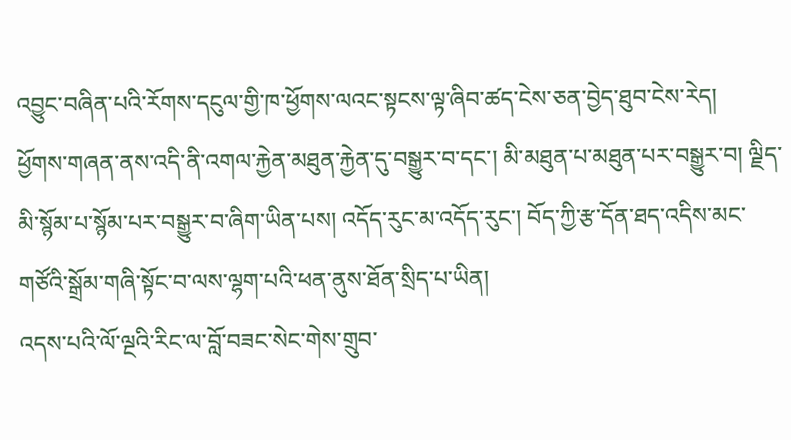འབྱུང་བཞིན་པའི་རོགས་དངུལ་གྱི་ཁ་ཕྱོགས་ལའང་སྟངས་ལྟ་ཞིབ་ཚད་ངེས་ཅན་བྱེད་ཐུབ་ངེས་རེད།
ཕྱོགས་གཞན་ནས་འདི་ནི་འགལ་རྐྱེན་མཐུན་རྐྱེན་དུ་བསྒྱུར་བ་དང་། མི་མཐུན་པ་མཐུན་པར་བསྒྱུར་བ། ལྗིད་མི་སྙོམ་པ་སྙོམ་པར་བསྒྱུར་བ་ཞིག་ཡིན་པས། འདོད་རུང་མ་འདོད་རུང་། བོད་ཀྱི་རྩ་དོན་ཐད་འདིས་མང་གཙོའི་སྒྲོམ་གཞི་སྟོང་བ་ལས་ལྷག་པའི་ཕན་ནུས་ཐོན་སྲིད་པ་ཡིན།
འདས་པའི་ལོ་ལྔའི་རིང་ལ་བློ་བཟང་སེང་གེས་གྲུབ་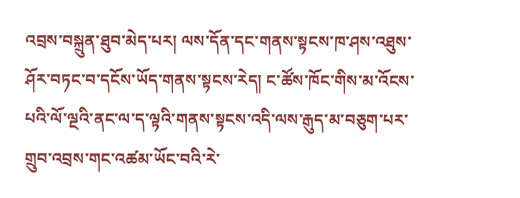འབྲས་བསྐྲུན་ཐུབ་མེད་པར། ལས་དོན་དང་གནས་སྟངས་ཁ་ཤས་འཐུས་ཤོར་བཏང་བ་དངོས་ཡོད་གནས་སྟངས་རེད། ང་ཚོས་ཁོང་གིས་མ་འོངས་པའི་ལོ་ལྔའི་ནང་ལ་ད་ལྟའི་གནས་སྟངས་འདི་ལས་རྒུད་མ་བཅུག་པར་གྲུབ་འབྲས་གང་འཚམ་ཡོང་བའི་རེ་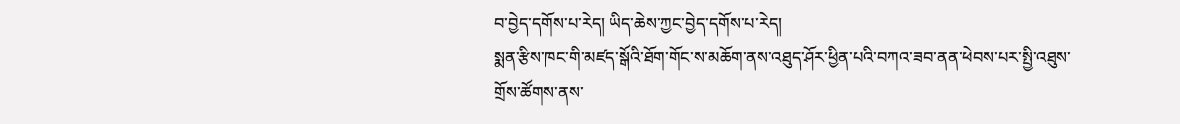བ་བྱེད་དགོས་པ་རེད། ཡིད་ཆེས་ཀྱང་བྱེད་དགོས་པ་རེད།
སྨན་རྩིས་ཁང་གི་མཛད་སྒོའི་ཐོག་གོང་ས་མཆོག་ནས་འཐུད་ཤོར་ཕྱིན་པའི་བཀའ་ཟབ་ནན་ཕེབས་པར་སྤྱི་འཐུས་གྲོས་ཚོགས་ནས་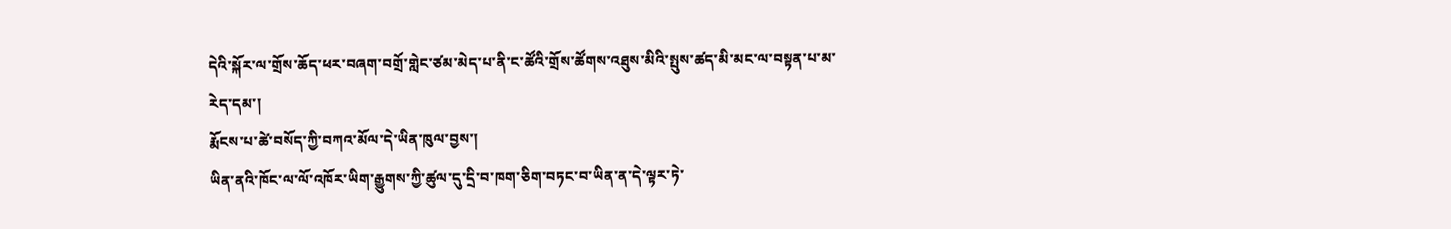དེའི་སྐོར་ལ་གྲོས་ཆོད་ཕར་བཞག་བགྲོ་གླེང་ཙམ་མེད་པ་ནི་ང་ཚོའི་གྲོས་ཚོགས་འཐུས་མིའི་སྤུས་ཚད་མི་མང་ལ་བསྟན་པ་མ་རེད་དམ་།
རྨོངས་པ་ཚེ་བསོད་ཀྱི་བཀའ་མོལ་དེ་ཡིན་ཁུལ་བྱས་།
ཡིན་ནའི་ཁོང་ལ་ལོ་འཁོར་ཡིག་རྒྱུགས་ཀྱི་ཚུལ་དུ་དྲི་བ་ཁག་ཅིག་བཏང་བ་ཡིན་ན་དེ་ལྟར་ཏེ་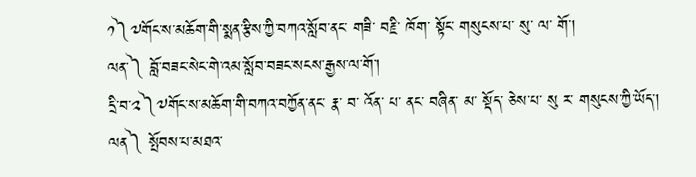༡༽༧གོང་ས་མཆོག་གི་སྨན་རྩིས་ཀྱི་བཀའ་སློབ་ནང་ གཟི་ བརྗི་ ཁོག་ སྟོང་ གསུངས་པ་ སུ་ ལ་ གོ་།
ལན་༽ བློ་བཟང་སེང་གེ་འམ་སློབ་བཟང་སངས་རྒྱས་ལ་གོ་།
དྲི་བ་༢༽༧གོང་ས་མཆོག་གི་བཀའ་བཀྱོན་ནང་ རྣ་ བ་ འོན་ པ་ ནང་ བཞིན་ མ་ སྡོད་ ཅེས་པ་ སུ ར་ གསུངས་ཀྱི་ཡོད་།
ལན༽ སྤོབས་པ་མཐའ་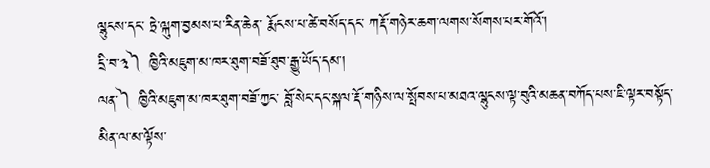ལྷུངས་དང་ ཏྲེ་ལྐུག་བྱམས་པ་རིན་ཆེན་ རྨོངས་པ་ཚེ་བསོད་དང་ ཀརྡོ་གཉེར་ཆག་ལགས་སོགས་པར་གོའོ་།
དྲི་བ་༣༽ ཁྱིའི་མཇུག་མ་ཁར་ཐུག་བཟོ་ཐུབ་རྒྱུ་ཡོད་དམ་།
ལན་༽ ཁྱིའི་མཇུག་མ་ཁར་ཐུག་བཟོ་ཀྱང་ བློ་སེང་དང་སྐལ་རྡོ་གཉིས་ལ་སྤོབས་པ་མཐའ་ལྷུངས་ལྟ་བུའི་མཆན་བཀོད་པས་ཇི་ལྟར་བསྟོད་མིན་ལ་མ་ལྟོས་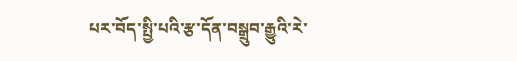པར་བོད་སྤྱི་པའི་རྩ་དོན་བསྒྲུབ་རྒྱུའི་རེ་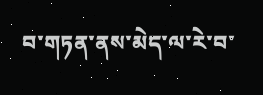བ་གཏན་ནས་མེད་ལ་རེ་བ་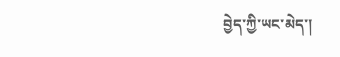བྱེད་ཀྱི་ཡང་མེད་།